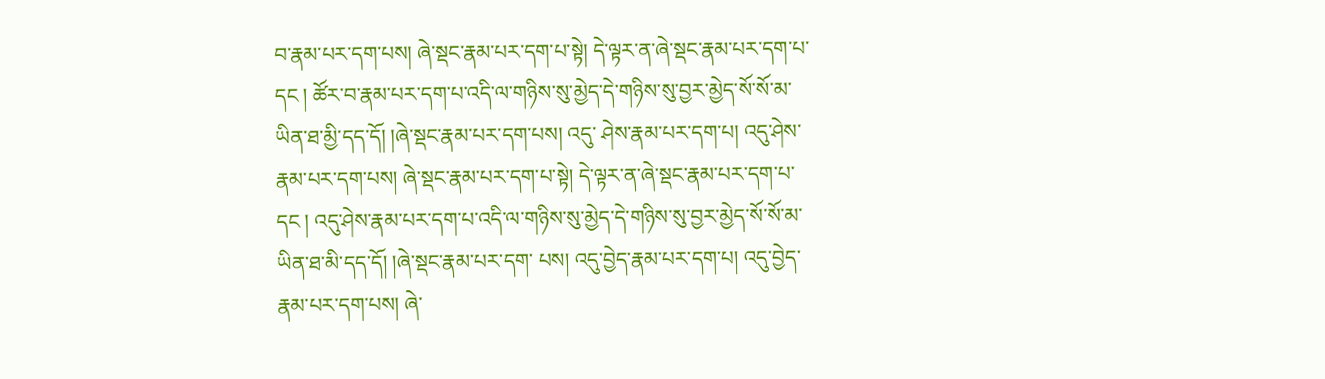བ་རྣམ་པར་དག་པས། ཞེ་སྡང་རྣམ་པར་དག་པ་སྟེ། དེ་ལྟར་ན་ཞེ་སྡང་རྣམ་པར་དག་པ་དང ། ཚོར་བ་རྣམ་པར་དག་པ་འདི་ལ་གཉིས་སུ་མྱེད་དེ་གཉིས་སུ་བྱར་མྱེད་སོ་སོ་མ་ཡིན་ཐ་མྱི་དད་དོ། །ཞེ་སྡང་རྣམ་པར་དག་པས། འདུ་ ཤེས་རྣམ་པར་དག་པ། འདུ་ཤེས་རྣམ་པར་དག་པས། ཞེ་སྡང་རྣམ་པར་དག་པ་སྟེ། དེ་ལྟར་ན་ཞེ་སྡང་རྣམ་པར་དག་པ་དང ། འདུ་ཤེས་རྣམ་པར་དག་པ་འདི་ལ་གཉིས་སུ་མྱེད་དེ་གཉིས་སུ་བྱར་མྱེད་སོ་སོ་མ་ཡིན་ཐ་མི་དད་དོ། །ཞེ་སྡང་རྣམ་པར་དག་ པས། འདུ་བྱེད་རྣམ་པར་དག་པ། འདུ་བྱེད་རྣམ་པར་དག་པས། ཞེ་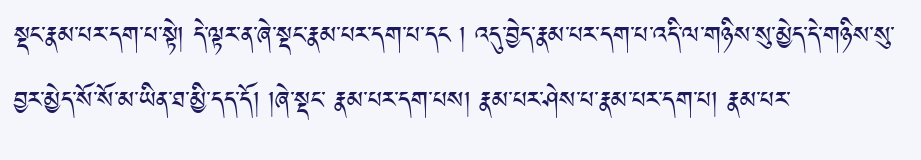སྡང་རྣམ་པར་དག་པ་སྟེ། དེ་ལྟར་ན་ཞེ་སྡང་རྣམ་པར་དག་པ་དང ། འདུ་བྱེད་རྣམ་པར་དག་པ་འདི་ལ་གཉིས་སུ་མྱེད་དེ་གཉིས་སུ་བྱར་མྱེད་སོ་སོ་མ་ཡིན་ཐ་མྱི་དད་དོ། །ཞེ་སྡང་ རྣམ་པར་དག་པས། རྣམ་པར་ཤེས་པ་རྣམ་པར་དག་པ། རྣམ་པར་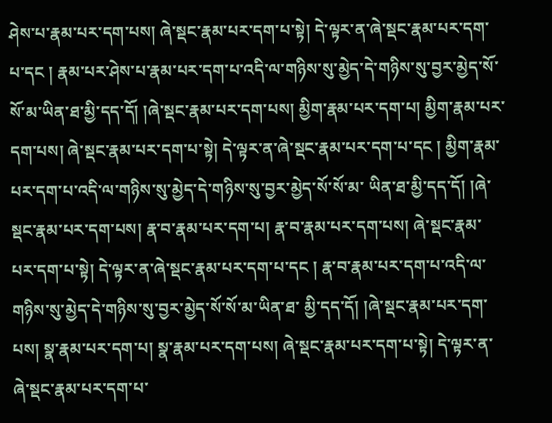ཤེས་པ་རྣམ་པར་དག་པས། ཞེ་སྡང་རྣམ་པར་དག་པ་སྟེ། དེ་ལྟར་ན་ཞེ་སྡང་རྣམ་པར་དག་པ་དང ། རྣམ་པར་ཤེས་པ་རྣམ་པར་དག་པ་འདི་ལ་གཉིས་སུ་མྱེད་དེ་གཉིས་སུ་བྱར་མྱེད་སོ་ སོ་མ་ཡིན་ཐ་མྱི་དད་དོ། །ཞེ་སྡང་རྣམ་པར་དག་པས། མྱིག་རྣམ་པར་དག་པ། མྱིག་རྣམ་པར་དག་པས། ཞེ་སྡང་རྣམ་པར་དག་པ་སྟེ། དེ་ལྟར་ན་ཞེ་སྡང་རྣམ་པར་དག་པ་དང ། མྱིག་རྣམ་པར་དག་པ་འདི་ལ་གཉིས་སུ་མྱེད་དེ་གཉིས་སུ་བྱར་མྱེད་སོ་སོ་མ་ ཡིན་ཐ་མྱི་དད་དོ། །ཞེ་སྡང་རྣམ་པར་དག་པས། རྣ་བ་རྣམ་པར་དག་པ། རྣ་བ་རྣམ་པར་དག་པས། ཞེ་སྡང་རྣམ་པར་དག་པ་སྟེ། དེ་ལྟར་ན་ཞེ་སྡང་རྣམ་པར་དག་པ་དང ། རྣ་བ་རྣམ་པར་དག་པ་འདི་ལ་གཉིས་སུ་མྱེད་དེ་གཉིས་སུ་བྱར་མྱེད་སོ་སོ་མ་ཡིན་ཐ་ མྱི་དད་དོ། །ཞེ་སྡང་རྣམ་པར་དག་པས། སྣ་རྣམ་པར་དག་པ། སྣ་རྣམ་པར་དག་པས། ཞེ་སྡང་རྣམ་པར་དག་པ་སྟེ། དེ་ལྟར་ན་ཞེ་སྡང་རྣམ་པར་དག་པ་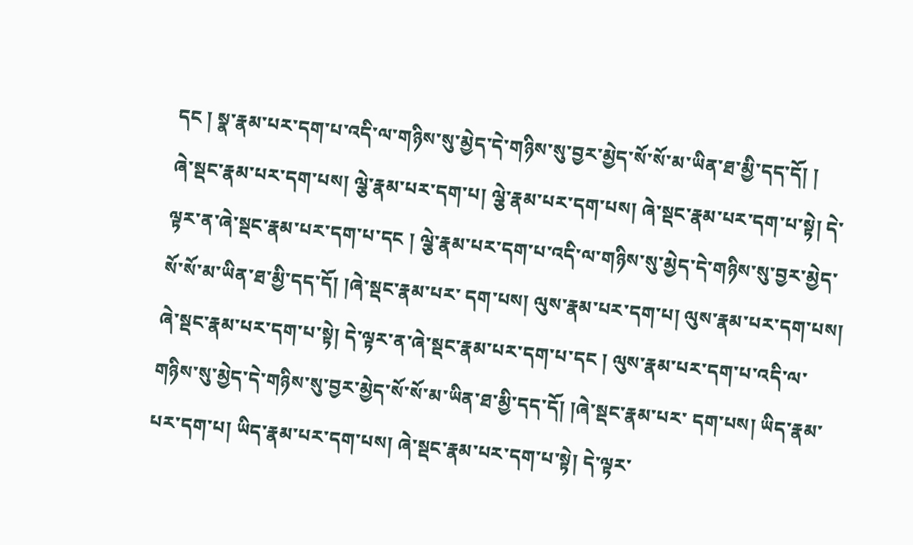དང ། སྣ་རྣམ་པར་དག་པ་འདི་ལ་གཉིས་སུ་མྱེད་དེ་གཉིས་སུ་བྱར་མྱེད་སོ་སོ་མ་ཡིན་ཐ་མྱི་དད་དོ། །
ཞེ་སྡང་རྣམ་པར་དག་པས། ལྕེ་རྣམ་པར་དག་པ། ལྕེ་རྣམ་པར་དག་པས། ཞེ་སྡང་རྣམ་པར་དག་པ་སྟེ། དེ་ལྟར་ན་ཞེ་སྡང་རྣམ་པར་དག་པ་དང ། ལྕེ་རྣམ་པར་དག་པ་འདི་ལ་གཉིས་སུ་མྱེད་དེ་གཉིས་སུ་བྱར་མྱེད་སོ་སོ་མ་ཡིན་ཐ་མྱི་དད་དོ། །ཞེ་སྡང་རྣམ་པར་ དག་པས། ལུས་རྣམ་པར་དག་པ། ལུས་རྣམ་པར་དག་པས། ཞེ་སྡང་རྣམ་པར་དག་པ་སྟེ། དེ་ལྟར་ན་ཞེ་སྡང་རྣམ་པར་དག་པ་དང ། ལུས་རྣམ་པར་དག་པ་འདི་ལ་གཉིས་སུ་མྱེད་དེ་གཉིས་སུ་བྱར་མྱེད་སོ་སོ་མ་ཡིན་ཐ་མྱི་དད་དོ། །ཞེ་སྡང་རྣམ་པར་ དག་པས། ཡིད་རྣམ་པར་དག་པ། ཡིད་རྣམ་པར་དག་པས། ཞེ་སྡང་རྣམ་པར་དག་པ་སྟེ། དེ་ལྟར་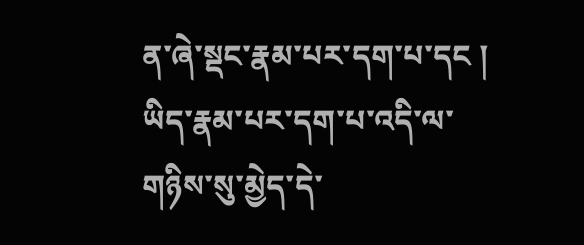ན་ཞེ་སྡང་རྣམ་པར་དག་པ་དང ། ཡིད་རྣམ་པར་དག་པ་འདི་ལ་གཉིས་སུ་མྱེད་དེ་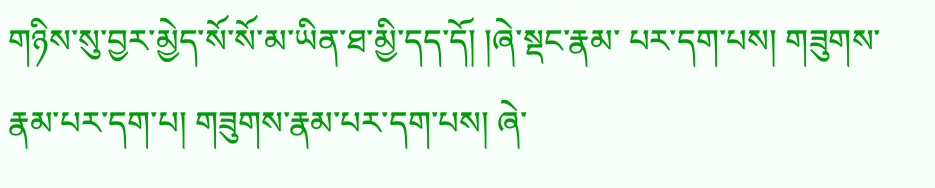གཉིས་སུ་བྱར་མྱེད་སོ་སོ་མ་ཡིན་ཐ་མྱི་དད་དོ། །ཞེ་སྡང་རྣམ་ པར་དག་པས། གཟུགས་རྣམ་པར་དག་པ། གཟུགས་རྣམ་པར་དག་པས། ཞེ་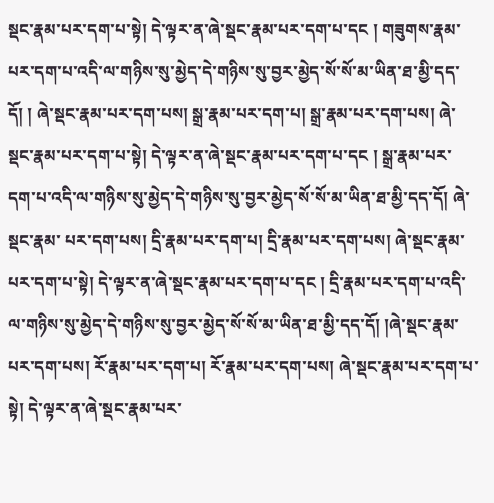སྡང་རྣམ་པར་དག་པ་སྟེ། དེ་ལྟར་ན་ཞེ་སྡང་རྣམ་པར་དག་པ་དང ། གཟུགས་རྣམ་པར་དག་པ་འདི་ལ་གཉིས་སུ་མྱེད་དེ་གཉིས་སུ་བྱར་མྱེད་སོ་སོ་མ་ཡིན་ཐ་མྱི་དད་དོ། ། ཞེ་སྡང་རྣམ་པར་དག་པས། སྒྲ་རྣམ་པར་དག་པ། སྒྲ་རྣམ་པར་དག་པས། ཞེ་སྡང་རྣམ་པར་དག་པ་སྟེ། དེ་ལྟར་ན་ཞེ་སྡང་རྣམ་པར་དག་པ་དང ། སྒྲ་རྣམ་པར་དག་པ་འདི་ལ་གཉིས་སུ་མྱེད་དེ་གཉིས་སུ་བྱར་མྱེད་སོ་སོ་མ་ཡིན་ཐ་མྱི་དད་དོ། ཞེ་སྡང་རྣམ་ པར་དག་པས། དྲི་རྣམ་པར་དག་པ། དྲི་རྣམ་པར་དག་པས། ཞེ་སྡང་རྣམ་པར་དག་པ་སྟེ། དེ་ལྟར་ན་ཞེ་སྡང་རྣམ་པར་དག་པ་དང ། དྲི་རྣམ་པར་དག་པ་འདི་ལ་གཉིས་སུ་མྱེད་དེ་གཉིས་སུ་བྱར་མྱེད་སོ་སོ་མ་ཡིན་ཐ་མྱི་དད་དོ། །ཞེ་སྡང་རྣམ་ པར་དག་པས། རོ་རྣམ་པར་དག་པ། རོ་རྣམ་པར་དག་པས། ཞེ་སྡང་རྣམ་པར་དག་པ་སྟེ། དེ་ལྟར་ན་ཞེ་སྡང་རྣམ་པར་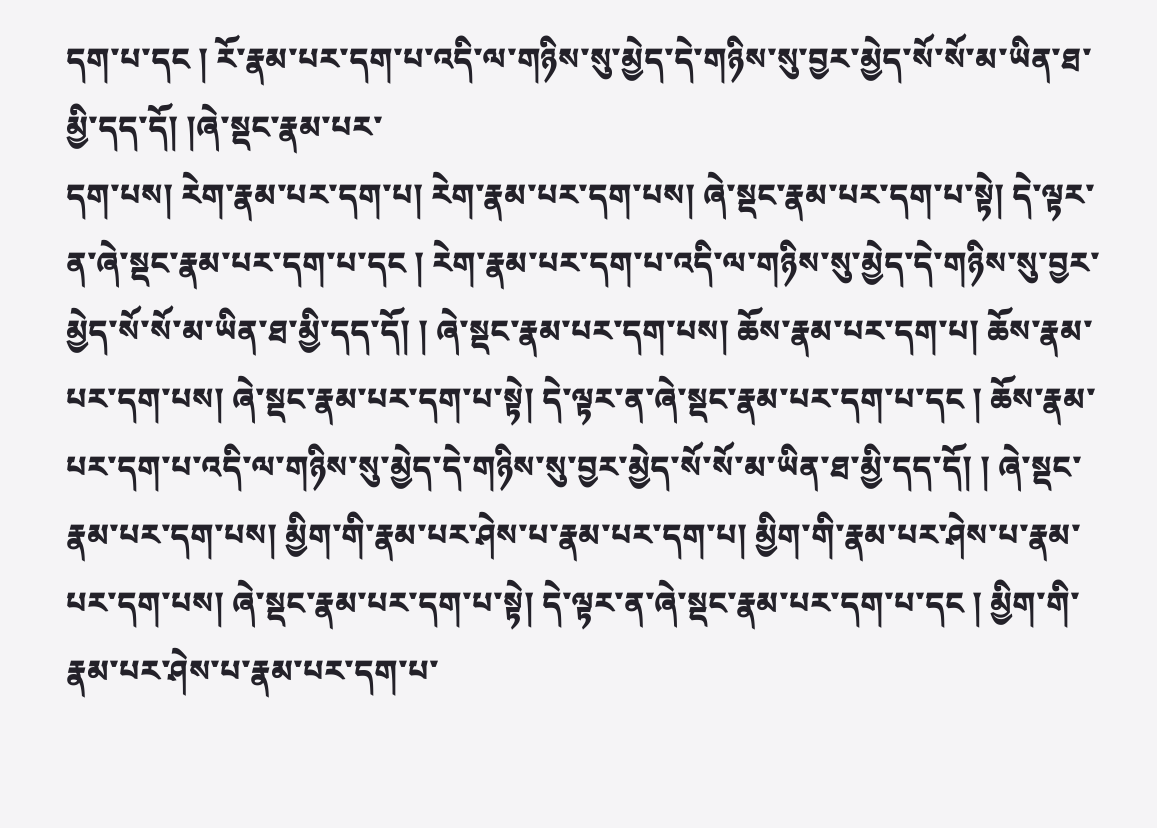དག་པ་དང ། རོ་རྣམ་པར་དག་པ་འདི་ལ་གཉིས་སུ་མྱེད་དེ་གཉིས་སུ་བྱར་མྱེད་སོ་སོ་མ་ཡིན་ཐ་མྱི་དད་དོ། །ཞེ་སྡང་རྣམ་པར་
དག་པས། རེག་རྣམ་པར་དག་པ། རེག་རྣམ་པར་དག་པས། ཞེ་སྡང་རྣམ་པར་དག་པ་སྟེ། དེ་ལྟར་ན་ཞེ་སྡང་རྣམ་པར་དག་པ་དང ། རེག་རྣམ་པར་དག་པ་འདི་ལ་གཉིས་སུ་མྱེད་དེ་གཉིས་སུ་བྱར་མྱེད་སོ་སོ་མ་ཡིན་ཐ་མྱི་དད་དོ། ། ཞེ་སྡང་རྣམ་པར་དག་པས། ཆོས་རྣམ་པར་དག་པ། ཆོས་རྣམ་པར་དག་པས། ཞེ་སྡང་རྣམ་པར་དག་པ་སྟེ། དེ་ལྟར་ན་ཞེ་སྡང་རྣམ་པར་དག་པ་དང ། ཆོས་རྣམ་པར་དག་པ་འདི་ལ་གཉིས་སུ་མྱེད་དེ་གཉིས་སུ་བྱར་མྱེད་སོ་སོ་མ་ཡིན་ཐ་མྱི་དད་དོ། ། ཞེ་སྡང་རྣམ་པར་དག་པས། མྱིག་གི་རྣམ་པར་ཤེས་པ་རྣམ་པར་དག་པ། མྱིག་གི་རྣམ་པར་ཤེས་པ་རྣམ་པར་དག་པས། ཞེ་སྡང་རྣམ་པར་དག་པ་སྟེ། དེ་ལྟར་ན་ཞེ་སྡང་རྣམ་པར་དག་པ་དང ། མྱིག་གི་རྣམ་པར་ཤེས་པ་རྣམ་པར་དག་པ་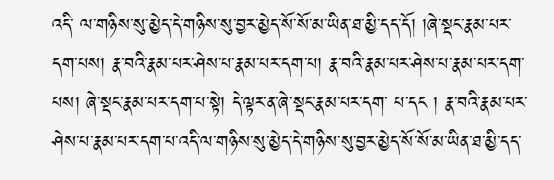འདི་ ལ་གཉིས་སུ་མྱེད་དེ་གཉིས་སུ་བྱར་མྱེད་སོ་སོ་མ་ཡིན་ཐ་མྱི་དད་དོ། །ཞེ་སྡང་རྣམ་པར་དག་པས། རྣ་བའི་རྣམ་པར་ཤེས་པ་རྣམ་པར་དག་པ། རྣ་བའི་རྣམ་པར་ཤེས་པ་རྣམ་པར་དག་པས། ཞེ་སྡང་རྣམ་པར་དག་པ་སྟེ། དེ་ལྟར་ན་ཞེ་སྡང་རྣམ་པར་དག་ པ་དང ། རྣ་བའི་རྣམ་པར་ཤེས་པ་རྣམ་པར་དག་པ་འདི་ལ་གཉིས་སུ་མྱེད་དེ་གཉིས་སུ་བྱར་མྱེད་སོ་སོ་མ་ཡིན་ཐ་མྱི་དད་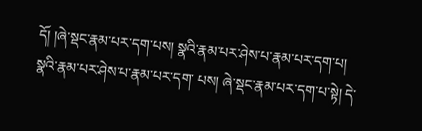དོ། །ཞེ་སྡང་རྣམ་པར་དག་པས། སྣའི་རྣམ་པར་ཤེས་པ་རྣམ་པར་དག་པ། སྣའི་རྣམ་པར་ཤེས་པ་རྣམ་པར་དག་ པས། ཞེ་སྡང་རྣམ་པར་དག་པ་སྟེ། དེ་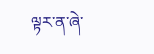ལྟར་ན་ཞེ་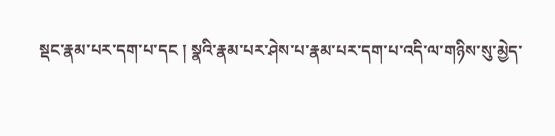སྡང་རྣམ་པར་དག་པ་དང ། སྣའི་རྣམ་པར་ཤེས་པ་རྣམ་པར་དག་པ་འདི་ལ་གཉིས་སུ་མྱེད་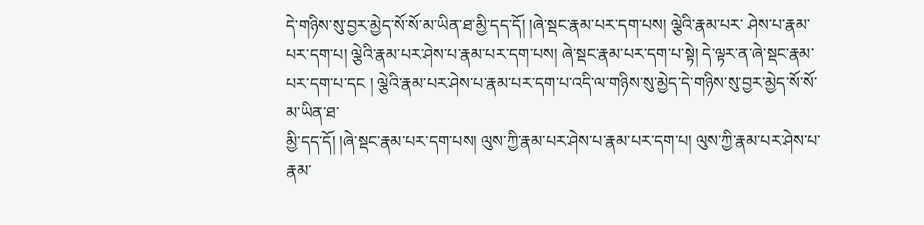དེ་གཉིས་སུ་བྱར་མྱེད་སོ་སོ་མ་ཡིན་ཐ་མྱི་དད་དོ། །ཞེ་སྡང་རྣམ་པར་དག་པས། ལྕེའི་རྣམ་པར་ ཤེས་པ་རྣམ་པར་དག་པ། ལྕེའི་རྣམ་པར་ཤེས་པ་རྣམ་པར་དག་པས། ཞེ་སྡང་རྣམ་པར་དག་པ་སྟེ། དེ་ལྟར་ན་ཞེ་སྡང་རྣམ་པར་དག་པ་དང ། ལྕེའི་རྣམ་པར་ཤེས་པ་རྣམ་པར་དག་པ་འདི་ལ་གཉིས་སུ་མྱེད་དེ་གཉིས་སུ་བྱར་མྱེད་སོ་སོ་མ་ཡིན་ཐ་
མྱི་དད་དོ། །ཞེ་སྡང་རྣམ་པར་དག་པས། ལུས་ཀྱི་རྣམ་པར་ཤེས་པ་རྣམ་པར་དག་པ། ལུས་ཀྱི་རྣམ་པར་ཤེས་པ་རྣམ་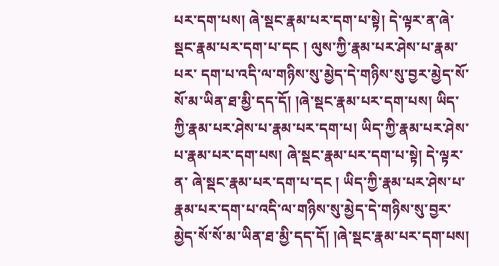པར་དག་པས། ཞེ་སྡང་རྣམ་པར་དག་པ་སྟེ། དེ་ལྟར་ན་ཞེ་སྡང་རྣམ་པར་དག་པ་དང ། ལུས་ཀྱི་རྣམ་པར་ཤེས་པ་རྣམ་པར་ དག་པ་འདི་ལ་གཉིས་སུ་མྱེད་དེ་གཉིས་སུ་བྱར་མྱེད་སོ་སོ་མ་ཡིན་ཐ་མྱི་དད་དོ། །ཞེ་སྡང་རྣམ་པར་དག་པས། ཡིད་ཀྱི་རྣམ་པར་ཤེས་པ་རྣམ་པར་དག་པ། ཡིད་ཀྱི་རྣམ་པར་ཤེས་པ་རྣམ་པར་དག་པས། ཞེ་སྡང་རྣམ་པར་དག་པ་སྟེ། དེ་ལྟར་ན་ ཞེ་སྡང་རྣམ་པར་དག་པ་དང ། ཡིད་ཀྱི་རྣམ་པར་ཤེས་པ་རྣམ་པར་དག་པ་འདི་ལ་གཉིས་སུ་མྱེད་དེ་གཉིས་སུ་བྱར་མྱེད་སོ་སོ་མ་ཡིན་ཐ་མྱི་དད་དོ། །ཞེ་སྡང་རྣམ་པར་དག་པས།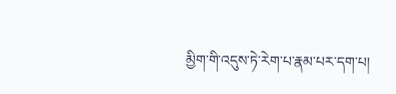མྱིག་གི་འདུས་ཏེ་རེག་པ་རྣམ་པར་དག་པ།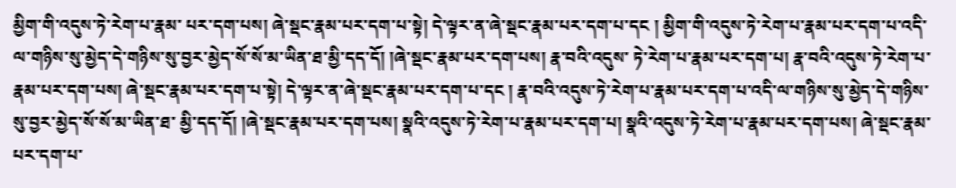མྱིག་གི་འདུས་ཏེ་རེག་པ་རྣམ་ པར་དག་པས། ཞེ་སྡང་རྣམ་པར་དག་པ་སྟེ། དེ་ལྟར་ན་ཞེ་སྡང་རྣམ་པར་དག་པ་དང ། མྱིག་གི་འདུས་ཏེ་རེག་པ་རྣམ་པར་དག་པ་འདི་ལ་གཉིས་སུ་མྱེད་དེ་གཉིས་སུ་བྱར་མྱེད་སོ་སོ་མ་ཡིན་ཐ་མྱི་དད་དོ། །ཞེ་སྡང་རྣམ་པར་དག་པས། རྣ་བའི་འདུས་ ཏེ་རེག་པ་རྣམ་པར་དག་པ། རྣ་བའི་འདུས་ཏེ་རེག་པ་རྣམ་པར་དག་པས། ཞེ་སྡང་རྣམ་པར་དག་པ་སྟེ། དེ་ལྟར་ན་ཞེ་སྡང་རྣམ་པར་དག་པ་དང ། རྣ་བའི་འདུས་ཏེ་རེག་པ་རྣམ་པར་དག་པ་འདི་ལ་གཉིས་སུ་མྱེད་དེ་གཉིས་སུ་བྱར་མྱེད་སོ་སོ་མ་ཡིན་ཐ་ མྱི་དད་དོ། །ཞེ་སྡང་རྣམ་པར་དག་པས། སྣའི་འདུས་ཏེ་རེག་པ་རྣམ་པར་དག་པ། སྣའི་འདུས་ཏེ་རེག་པ་རྣམ་པར་དག་པས། ཞེ་སྡང་རྣམ་པར་དག་པ་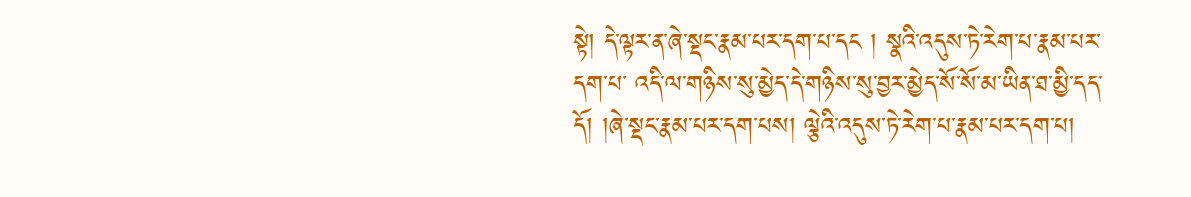སྟེ། དེ་ལྟར་ན་ཞེ་སྡང་རྣམ་པར་དག་པ་དང ། སྣའི་འདུས་ཏེ་རེག་པ་རྣམ་པར་དག་པ་ འདི་ལ་གཉིས་སུ་མྱེད་དེ་གཉིས་སུ་བྱར་མྱེད་སོ་སོ་མ་ཡིན་ཐ་མྱི་དད་དོ། །ཞེ་སྡང་རྣམ་པར་དག་པས། ལྕེའི་འདུས་ཏེ་རེག་པ་རྣམ་པར་དག་པ།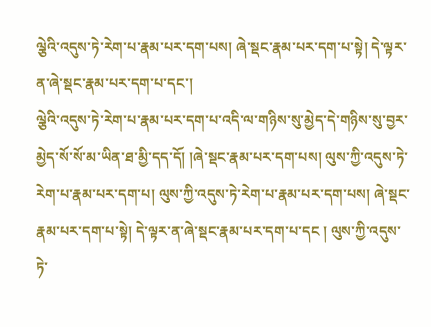ལྕེའི་འདུས་ཏེ་རེག་པ་རྣམ་པར་དག་པས། ཞེ་སྡང་རྣམ་པར་དག་པ་སྟེ། དེ་ལྟར་ན་ཞེ་སྡང་རྣམ་པར་དག་པ་དང་།
ལྕེའི་འདུས་ཏེ་རེག་པ་རྣམ་པར་དག་པ་འདི་ལ་གཉིས་སུ་མྱེད་དེ་གཉིས་སུ་བྱར་མྱེད་སོ་སོ་མ་ཡིན་ཐ་མྱི་དད་དོ། །ཞེ་སྡང་རྣམ་པར་དག་པས། ལུས་ཀྱི་འདུས་ཏེ་རེག་པ་རྣམ་པར་དག་པ། ལུས་ཀྱི་འདུས་ཏེ་རེག་པ་རྣམ་པར་དག་པས། ཞེ་སྡང་རྣམ་པར་དག་པ་སྟེ། དེ་ལྟར་ན་ཞེ་སྡང་རྣམ་པར་དག་པ་དང ། ལུས་ཀྱི་འདུས་ཏེ་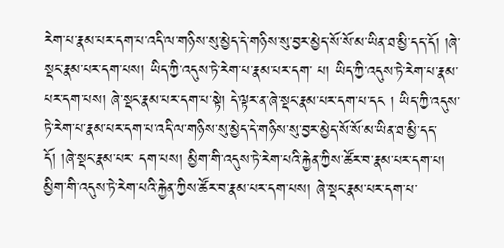རེག་པ་རྣམ་པར་དག་པ་འདི་ལ་གཉིས་སུ་མྱེད་དེ་གཉིས་སུ་བྱར་མྱེད་སོ་སོ་མ་ཡིན་ཐ་མྱི་དད་དོ། །ཞེ་སྡང་རྣམ་པར་དག་པས། ཡིད་ཀྱི་འདུས་ཏེ་རེག་པ་རྣམ་པར་དག་ པ། ཡིད་ཀྱི་འདུས་ཏེ་རེག་པ་རྣམ་པར་དག་པས། ཞེ་སྡང་རྣམ་པར་དག་པ་སྟེ། དེ་ལྟར་ན་ཞེ་སྡང་རྣམ་པར་དག་པ་དང ། ཡིད་ཀྱི་འདུས་ཏེ་རེག་པ་རྣམ་པར་དག་པ་འདི་ལ་གཉིས་སུ་མྱེད་དེ་གཉིས་སུ་བྱར་མྱེད་སོ་སོ་མ་ཡིན་ཐ་མྱི་དད་དོ། །ཞེ་སྡང་རྣམ་པར་ དག་པས། མྱིག་གི་འདུས་ཏེ་རེག་པའི་རྐྱེན་ཀྱིས་ཚོར་བ་རྣམ་པར་དག་པ། མྱིག་གི་འདུས་ཏེ་རེག་པའི་རྐྱེན་ཀྱིས་ཚོར་བ་རྣམ་པར་དག་པས། ཞེ་སྡང་རྣམ་པར་དག་པ་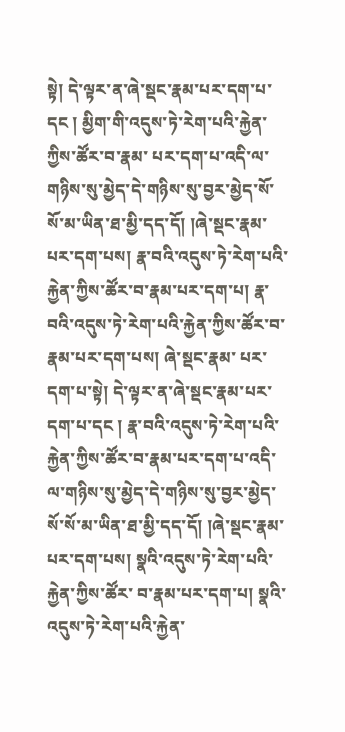སྟེ། དེ་ལྟར་ན་ཞེ་སྡང་རྣམ་པར་དག་པ་དང ། མྱིག་གི་འདུས་ཏེ་རེག་པའི་རྐྱེན་ཀྱིས་ཚོར་བ་རྣམ་ པར་དག་པ་འདི་ལ་གཉིས་སུ་མྱེད་དེ་གཉིས་སུ་བྱར་མྱེད་སོ་སོ་མ་ཡིན་ཐ་མྱི་དད་དོ། །ཞེ་སྡང་རྣམ་པར་དག་པས། རྣ་བའི་འདུས་ཏེ་རེག་པའི་རྐྱེན་ཀྱིས་ཚོར་བ་རྣམ་པར་དག་པ། རྣ་བའི་འདུས་ཏེ་རེག་པའི་རྐྱེན་ཀྱིས་ཚོར་བ་རྣམ་པར་དག་པས། ཞེ་སྡང་རྣམ་ པར་དག་པ་སྟེ། དེ་ལྟར་ན་ཞེ་སྡང་རྣམ་པར་དག་པ་དང ། རྣ་བའི་འདུས་ཏེ་རེག་པའི་རྐྱེན་ཀྱིས་ཚོར་བ་རྣམ་པར་དག་པ་འདི་ལ་གཉིས་སུ་མྱེད་དེ་གཉིས་སུ་བྱར་མྱེད་སོ་སོ་མ་ཡིན་ཐ་མྱི་དད་དོ། །ཞེ་སྡང་རྣམ་པར་དག་པས། སྣའི་འདུས་ཏེ་རེག་པའི་རྐྱེན་ཀྱིས་ཚོར་ བ་རྣམ་པར་དག་པ། སྣའི་འདུས་ཏེ་རེག་པའི་རྐྱེན་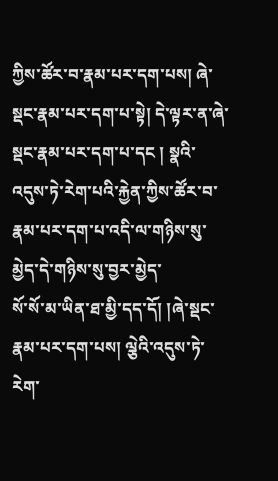ཀྱིས་ཚོར་བ་རྣམ་པར་དག་པས། ཞེ་སྡང་རྣམ་པར་དག་པ་སྟེ། དེ་ལྟར་ན་ཞེ་སྡང་རྣམ་པར་དག་པ་དང ། སྣའི་འདུས་ཏེ་རེག་པའི་རྐྱེན་ཀྱིས་ཚོར་བ་རྣམ་པར་དག་པ་འདི་ལ་གཉིས་སུ་མྱེད་དེ་གཉིས་སུ་བྱར་མྱེད་
སོ་སོ་མ་ཡིན་ཐ་མྱི་དད་དོ། །ཞེ་སྡང་རྣམ་པར་དག་པས། ལྕེའི་འདུས་ཏེ་རེག་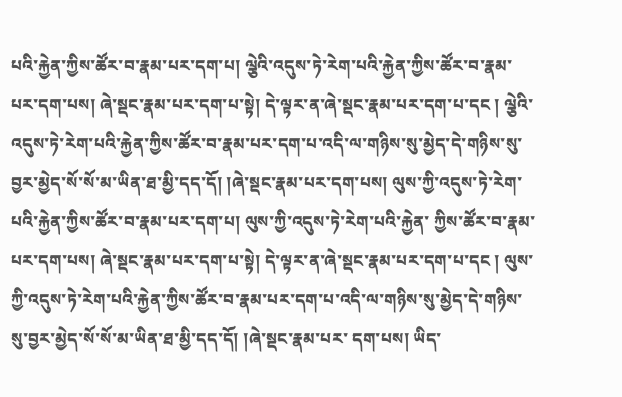པའི་རྐྱེན་ཀྱིས་ཚོར་བ་རྣམ་པར་དག་པ། ལྕེའི་འདུས་ཏེ་རེག་པའི་རྐྱེན་ཀྱིས་ཚོར་བ་རྣམ་པར་དག་པས། ཞེ་སྡང་རྣམ་པར་དག་པ་སྟེ། དེ་ལྟར་ན་ཞེ་སྡང་རྣམ་པར་དག་པ་དང ། ལྕེའི་འདུས་ཏེ་རེག་པའི་རྐྱེན་ཀྱིས་ཚོར་བ་རྣམ་པར་དག་པ་འདི་ལ་གཉིས་སུ་མྱེད་དེ་གཉིས་སུ་བྱར་མྱེད་སོ་སོ་མ་ཡིན་ཐ་མྱི་དད་དོ། །ཞེ་སྡང་རྣམ་པར་དག་པས། ལུས་ཀྱི་འདུས་ཏེ་རེག་པའི་རྐྱེན་ཀྱིས་ཚོར་བ་རྣམ་པར་དག་པ། ལུས་ཀྱི་འདུས་ཏེ་རེག་པའི་རྐྱེན་ ཀྱིས་ཚོར་བ་རྣམ་པར་དག་པས། ཞེ་སྡང་རྣམ་པར་དག་པ་སྟེ། དེ་ལྟར་ན་ཞེ་སྡང་རྣམ་པར་དག་པ་དང ། ལུས་ཀྱི་འདུས་ཏེ་རེག་པའི་རྐྱེན་ཀྱིས་ཚོར་བ་རྣམ་པར་དག་པ་འདི་ལ་གཉིས་སུ་མྱེད་དེ་གཉིས་སུ་བྱར་མྱེད་སོ་སོ་མ་ཡིན་ཐ་མྱི་དད་དོ། །ཞེ་སྡང་རྣམ་པར་ དག་པས། ཡིད་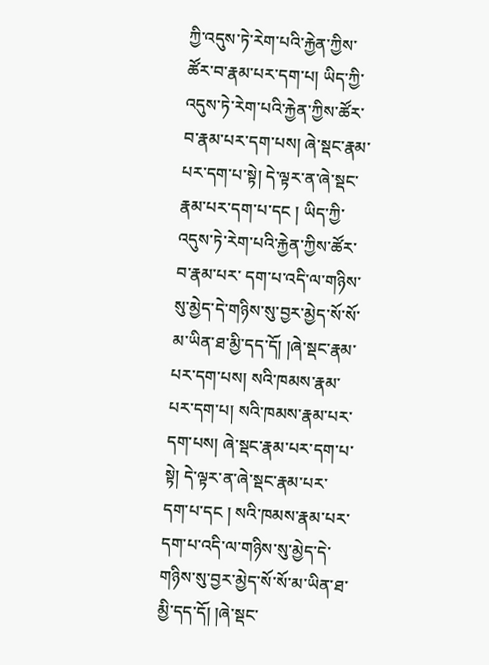ཀྱི་འདུས་ཏེ་རེག་པའི་རྐྱེན་ཀྱིས་ཚོར་བ་རྣམ་པར་དག་པ། ཡིད་ཀྱི་འདུས་ཏེ་རེག་པའི་རྐྱེན་ཀྱིས་ཚོར་བ་རྣམ་པར་དག་པས། ཞེ་སྡང་རྣམ་པར་དག་པ་སྟེ། དེ་ལྟར་ན་ཞེ་སྡང་རྣམ་པར་དག་པ་དང ། ཡིད་ཀྱི་འདུས་ཏེ་རེག་པའི་རྐྱེན་ཀྱིས་ཚོར་བ་རྣམ་པར་ དག་པ་འདི་ལ་གཉིས་སུ་མྱེད་དེ་གཉིས་སུ་བྱར་མྱེད་སོ་སོ་མ་ཡིན་ཐ་མྱི་དད་དོ། །ཞེ་སྡང་རྣམ་པར་དག་པས། སའི་ཁམས་རྣམ་པར་དག་པ། སའི་ཁམས་རྣམ་པར་དག་པས། ཞེ་སྡང་རྣམ་པར་དག་པ་སྟེ། དེ་ལྟར་ན་ཞེ་སྡང་རྣམ་པར་དག་པ་དང ། སའི་ཁམས་རྣམ་པར་དག་པ་འདི་ལ་གཉིས་སུ་མྱེད་དེ་གཉིས་སུ་བྱར་མྱེད་སོ་སོ་མ་ཡིན་ཐ་མྱི་དད་དོ། །ཞེ་སྡང་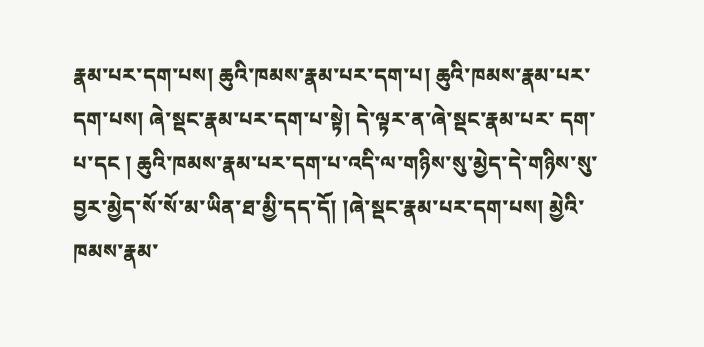རྣམ་པར་དག་པས། ཆུའི་ཁམས་རྣམ་པར་དག་པ། ཆུའི་ཁམས་རྣམ་པར་དག་པས། ཞེ་སྡང་རྣམ་པར་དག་པ་སྟེ། དེ་ལྟར་ན་ཞེ་སྡང་རྣམ་པར་ དག་པ་དང ། ཆུའི་ཁམས་རྣམ་པར་དག་པ་འདི་ལ་གཉིས་སུ་མྱེད་དེ་གཉིས་སུ་བྱར་མྱེད་སོ་སོ་མ་ཡིན་ཐ་མྱི་དད་དོ། །ཞེ་སྡང་རྣམ་པར་དག་པས། མྱེའི་ཁམས་རྣམ་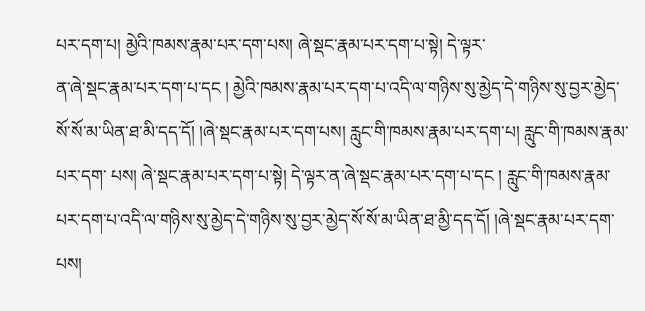པར་དག་པ། མྱེའི་ཁམས་རྣམ་པར་དག་པས། ཞེ་སྡང་རྣམ་པར་དག་པ་སྟེ། དེ་ལྟར་
ན་ཞེ་སྡང་རྣམ་པར་དག་པ་དང ། མྱེའི་ཁམས་རྣམ་པར་དག་པ་འདི་ལ་གཉིས་སུ་མྱེད་དེ་གཉིས་སུ་བྱར་མྱེད་སོ་སོ་མ་ཡིན་ཐ་མི་དད་དོ། །ཞེ་སྡང་རྣམ་པར་དག་པས། རླུང་གི་ཁམས་རྣམ་པར་དག་པ། རླུང་གི་ཁམས་རྣམ་པར་དག་ པས། ཞེ་སྡང་རྣམ་པར་དག་པ་སྟེ། དེ་ལྟར་ན་ཞེ་སྡང་རྣམ་པར་དག་པ་དང ། རླུང་གི་ཁམས་རྣམ་པར་དག་པ་འདི་ལ་གཉིས་སུ་མྱེད་དེ་གཉིས་སུ་བྱར་མྱེད་སོ་སོ་མ་ཡིན་ཐ་མྱི་དད་དོ། །ཞེ་སྡང་རྣམ་པར་དག་པས།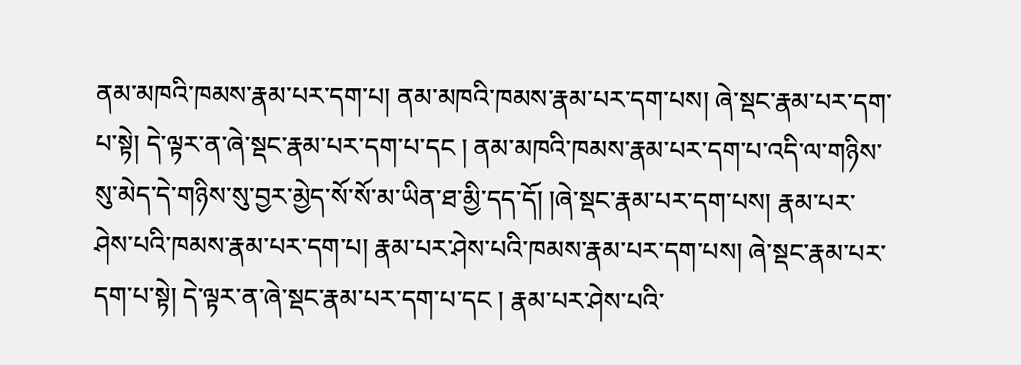ནམ་མཁའི་ཁམས་རྣམ་པར་དག་པ། ནམ་མཁའི་ཁམས་རྣམ་པར་དག་པས། ཞེ་སྡང་རྣམ་པར་དག་པ་སྟེ། དེ་ལྟར་ན་ཞེ་སྡང་རྣམ་པར་དག་པ་དང ། ནམ་མཁའི་ཁམས་རྣམ་པར་དག་པ་འདི་ལ་གཉིས་སུ་མེད་དེ་གཉིས་སུ་བྱར་མྱེད་སོ་སོ་མ་ཡིན་ཐ་མྱི་དད་དོ། །ཞེ་སྡང་རྣམ་པར་དག་པས། རྣམ་པར་ཤེས་པའི་ཁམས་རྣམ་པར་དག་པ། རྣམ་པར་ཤེས་པའི་ཁམས་རྣམ་པར་དག་པས། ཞེ་སྡང་རྣམ་པར་དག་པ་སྟེ། དེ་ལྟར་ན་ཞེ་སྡང་རྣམ་པར་དག་པ་དང ། རྣམ་པར་ཤེས་པའི་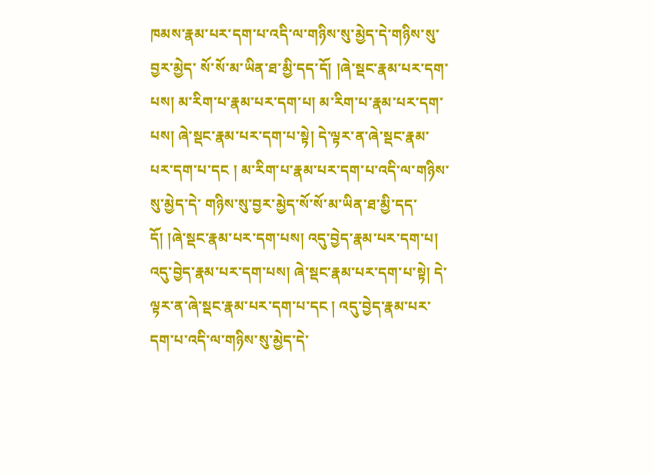ཁམས་རྣམ་པར་དག་པ་འདི་ལ་གཉིས་སུ་མྱེད་དེ་གཉིས་སུ་བྱར་མྱེད་ སོ་སོ་མ་ཡིན་ཐ་མྱི་དད་དོ། །ཞེ་སྡང་རྣམ་པར་དག་པས། མ་རིག་པ་རྣམ་པར་དག་པ། མ་རིག་པ་རྣམ་པར་དག་པས། ཞེ་སྡང་རྣམ་པར་དག་པ་སྟེ། དེ་ལྟར་ན་ཞེ་སྡང་རྣམ་པར་དག་པ་དང ། མ་རིག་པ་རྣམ་པར་དག་པ་འདི་ལ་གཉིས་སུ་མྱེད་དེ་ གཉིས་སུ་བྱར་མྱེད་སོ་སོ་མ་ཡིན་ཐ་མྱི་དད་དོ། །ཞེ་སྡང་རྣམ་པར་དག་པས། འདུ་བྱེད་རྣམ་པར་དག་པ། འདུ་བྱེད་རྣམ་པར་དག་པས། ཞེ་སྡང་རྣམ་པར་དག་པ་སྟེ། དེ་ལྟར་ན་ཞེ་སྡང་རྣམ་པར་དག་པ་དང ། འདུ་བྱེད་རྣམ་པར་དག་པ་འདི་ལ་གཉིས་སུ་མྱེད་དེ་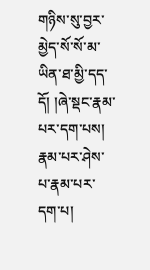གཉིས་སུ་བྱར་མྱེད་སོ་སོ་མ་ཡིན་ཐ་མྱི་དད་དོ། །ཞེ་སྡང་རྣམ་པར་དག་པས། རྣམ་པར་ཤེས་པ་རྣམ་པར་དག་པ།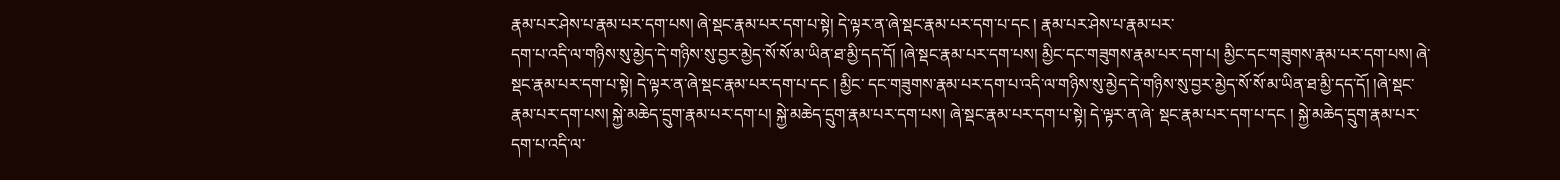རྣམ་པར་ཤེས་པ་རྣམ་པར་དག་པས། ཞེ་སྡང་རྣམ་པར་དག་པ་སྟེ། དེ་ལྟར་ན་ཞེ་སྡང་རྣམ་པར་དག་པ་དང ། རྣམ་པར་ཤེས་པ་རྣམ་པར་
དག་པ་འདི་ལ་གཉིས་སུ་མྱེད་དེ་གཉིས་སུ་བྱར་མྱེད་སོ་སོ་མ་ཡིན་ཐ་མྱི་དད་དོ། །ཞེ་སྡང་རྣམ་པར་དག་པས། མྱིང་དང་གཟུགས་རྣམ་པར་དག་པ། མྱིང་དང་གཟུགས་རྣམ་པར་དག་པས། ཞེ་སྡང་རྣམ་པར་དག་པ་སྟེ། དེ་ལྟར་ན་ཞེ་སྡང་རྣམ་པར་དག་པ་དང ། མྱིང་ དང་གཟུགས་རྣམ་པར་དག་པ་འདི་ལ་གཉིས་སུ་མྱེད་དེ་གཉིས་སུ་བྱར་མྱེད་སོ་སོ་མ་ཡིན་ཐ་མྱི་དད་དོ། །ཞེ་སྡང་རྣམ་པར་དག་པས། སྐྱེ་མཆེད་དྲུག་རྣམ་པར་དག་པ། སྐྱེ་མཆེད་དྲུག་རྣམ་པར་དག་པས། ཞེ་སྡང་རྣམ་པར་དག་པ་སྟེ། དེ་ལྟར་ན་ཞེ་ སྡང་རྣམ་པར་དག་པ་དང ། སྐྱེ་མཆེད་དྲུག་རྣམ་པར་དག་པ་འདི་ལ་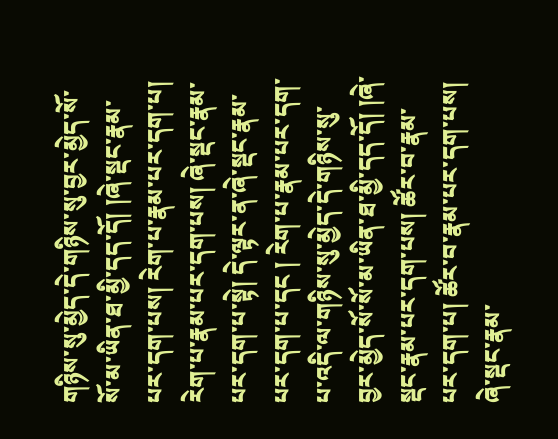གཉིས་སུ་མྱེད་དེ་གཉིས་སུ་བྱར་མྱེད་སོ་སོ་མ་ཡིན་ཐ་མྱི་དད་དོ། །ཞེ་སྡང་རྣམ་པར་དག་པས། རེག་པ་རྣམ་པར་དག་པ། རེག་པ་རྣམ་པར་དག་པས། ཞེ་སྡང་རྣམ་པར་དག་པ་སྟེ། དེ་ལྟར་ན་ཞེ་སྡང་རྣམ་པར་དག་པ་དང ། རེག་པ་རྣམ་པར་དག་པ་འདི་ལ་གཉིས་སུ་མྱེད་དེ་གཉིས་སུ་བྱར་མྱེད་སོ་སོ་མ་ཡིན་ཐ་མྱི་དད་དོ། །ཞེ་སྡང་རྣམ་པར་དག་པས། ཚོར་བ་རྣམ་པར་དག་པ། ཚོར་བ་རྣམ་པར་དག་པས། ཞེ་སྡང་རྣམ་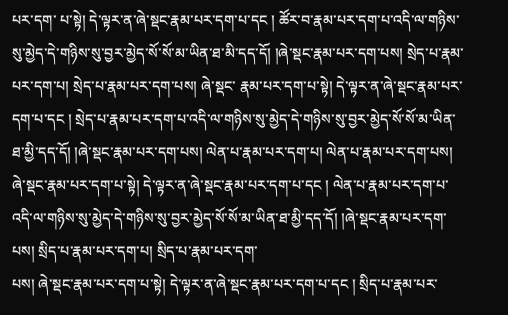པར་དག་ པ་སྟེ། དེ་ལྟར་ན་ཞེ་སྡང་རྣམ་པར་དག་པ་དང ། ཚོར་བ་རྣམ་པར་དག་པ་འདི་ལ་གཉིས་སུ་མྱེད་དེ་གཉིས་སུ་བྱར་མྱེད་སོ་སོ་མ་ཡིན་ཐ་མི་དད་དོ། །ཞེ་སྡང་རྣམ་པར་དག་པས། སྲེད་པ་རྣམ་པར་དག་པ། སྲེད་པ་རྣམ་པར་དག་པས། ཞེ་སྡང་ རྣམ་པར་དག་པ་སྟེ། དེ་ལྟར་ན་ཞེ་སྡང་རྣམ་པར་དག་པ་དང ། སྲེད་པ་རྣམ་པར་དག་པ་འདི་ལ་གཉིས་སུ་མྱེད་དེ་གཉིས་སུ་བྱར་མྱེད་སོ་སོ་མ་ཡིན་ཐ་མྱི་དད་དོ། །ཞེ་སྡང་རྣམ་པར་དག་པས། ལེན་པ་རྣམ་པར་དག་པ། ལེན་པ་རྣམ་པར་དག་པས། ཞེ་སྡང་རྣམ་པར་དག་པ་སྟེ། དེ་ལྟར་ན་ཞེ་སྡང་རྣམ་པར་དག་པ་དང ། ལེན་པ་རྣམ་པར་དག་པ་འདི་ལ་གཉིས་སུ་མྱེད་དེ་གཉིས་སུ་བྱར་མྱེད་སོ་སོ་མ་ཡིན་ཐ་མྱི་དད་དོ། །ཞེ་སྡང་རྣམ་པར་དག་པས། སྲིད་པ་རྣམ་པར་དག་པ། སྲིད་པ་རྣམ་པར་དག་
པས། ཞེ་སྡང་རྣམ་པར་དག་པ་སྟེ། དེ་ལྟར་ན་ཞེ་སྡང་རྣམ་པར་དག་པ་དང ། སྲིད་པ་རྣམ་པར་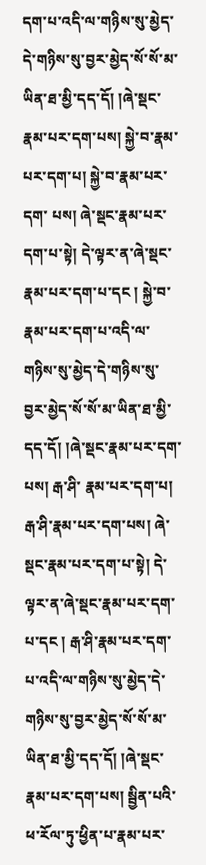དག་པ་འདི་ལ་གཉིས་སུ་མྱེད་དེ་གཉིས་སུ་བྱར་མྱེད་སོ་སོ་མ་ཡིན་ཐ་མྱི་དད་དོ། །ཞེ་སྡང་རྣམ་པར་དག་པས། སྐྱེ་བ་རྣམ་པར་དག་པ། སྐྱེ་བ་རྣམ་པར་དག་ པས། ཞེ་སྡང་རྣམ་པར་དག་པ་སྟེ། དེ་ལྟར་ན་ཞེ་སྡང་རྣམ་པར་དག་པ་དང ། སྐྱེ་བ་རྣམ་པར་དག་པ་འདི་ལ་གཉིས་སུ་མྱེད་དེ་གཉིས་སུ་བྱར་མྱེད་སོ་སོ་མ་ཡིན་ཐ་མྱི་དད་དོ། །ཞེ་སྡང་རྣམ་པར་དག་པས། རྒ་ཤི་ རྣམ་པར་དག་པ། རྒ་ཤི་རྣམ་པར་དག་པས། ཞེ་སྡང་རྣམ་པར་དག་པ་སྟེ། དེ་ལྟར་ན་ཞེ་སྡང་རྣམ་པར་དག་པ་དང ། རྒ་ཤི་རྣམ་པར་དག་པ་འདི་ལ་གཉིས་སུ་མྱེད་དེ་གཉིས་སུ་བྱར་མྱེད་སོ་སོ་མ་ཡིན་ཐ་མྱི་དད་དོ། །ཞེ་སྡང་རྣམ་པར་དག་པས། སྦྱིན་པའི་ཕ་རོལ་ཏུ་ཕྱིན་པ་རྣམ་པར་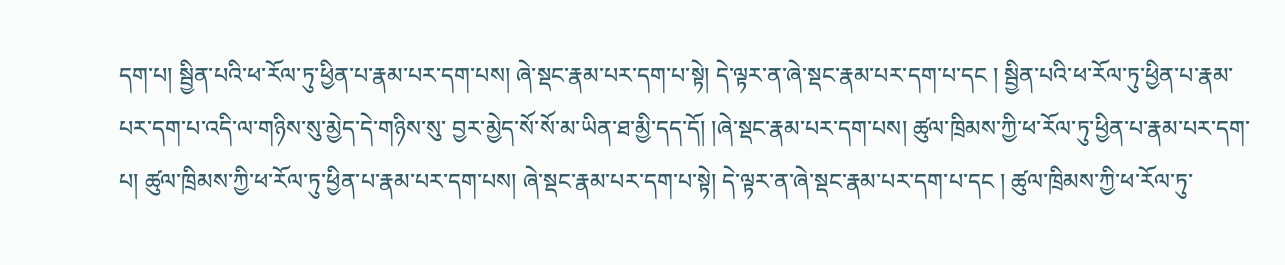དག་པ། སྦྱིན་པའི་ཕ་རོལ་ཏུ་ཕྱིན་པ་རྣམ་པར་དག་པས། ཞེ་སྡང་རྣམ་པར་དག་པ་སྟེ། དེ་ལྟར་ན་ཞེ་སྡང་རྣམ་པར་དག་པ་དང ། སྦྱིན་པའི་ཕ་རོལ་ཏུ་ཕྱིན་པ་རྣམ་པར་དག་པ་འདི་ལ་གཉིས་སུ་མྱེད་དེ་གཉིས་སུ་ བྱར་མྱེད་སོ་སོ་མ་ཡིན་ཐ་མྱི་དད་དོ། །ཞེ་སྡང་རྣམ་པར་དག་པས། ཚུལ་ཁྲིམས་ཀྱི་ཕ་རོལ་ཏུ་ཕྱིན་པ་རྣམ་པར་དག་པ། ཚུལ་ཁྲིམས་ཀྱི་ཕ་རོལ་ཏུ་ཕྱིན་པ་རྣམ་པར་དག་པས། ཞེ་སྡང་རྣམ་པར་དག་པ་སྟེ། དེ་ལྟར་ན་ཞེ་སྡང་རྣམ་པར་དག་པ་དང ། ཚུལ་ཁྲིམས་ཀྱི་ཕ་རོལ་ཏུ་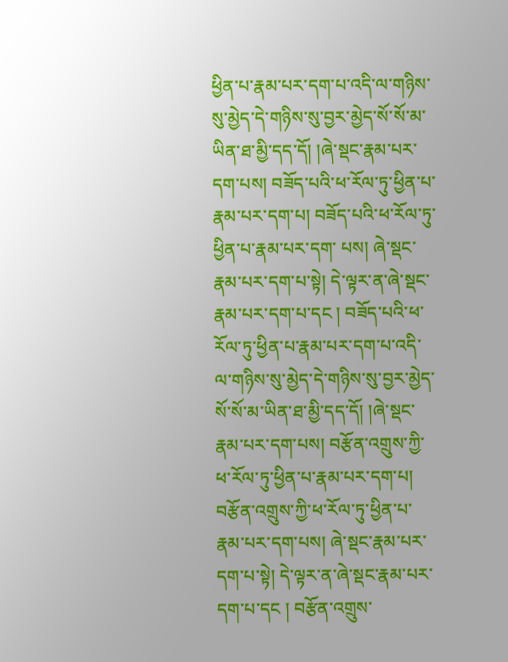ཕྱིན་པ་རྣམ་པར་དག་པ་འདི་ལ་གཉིས་སུ་མྱེད་དེ་གཉིས་སུ་བྱར་མྱེད་སོ་སོ་མ་ཡིན་ཐ་མྱི་དད་དོ། །ཞེ་སྡང་རྣམ་པར་དག་པས། བཟོད་པའི་ཕ་རོལ་ཏུ་ཕྱིན་པ་རྣམ་པར་དག་པ། བཟོད་པའི་ཕ་རོལ་ཏུ་ཕྱིན་པ་རྣམ་པར་དག་ པས། ཞེ་སྡང་རྣམ་པར་དག་པ་སྟེ། དེ་ལྟར་ན་ཞེ་སྡང་རྣམ་པར་དག་པ་དང ། བཟོད་པའི་ཕ་རོལ་ཏུ་ཕྱིན་པ་རྣམ་པར་དག་པ་འདི་ལ་གཉིས་སུ་མྱེད་དེ་གཉིས་སུ་བྱར་མྱེད་སོ་སོ་མ་ཡིན་ཐ་མྱི་དད་དོ། །ཞེ་སྡང་རྣམ་པར་དག་པས། བརྩོན་འགྲུས་ཀྱི་
ཕ་རོལ་ཏུ་ཕྱིན་པ་རྣམ་པར་དག་པ། བརྩོན་འགྲུས་ཀྱི་ཕ་རོལ་ཏུ་ཕྱིན་པ་རྣམ་པར་དག་པས། ཞེ་སྡང་རྣམ་པར་དག་པ་སྟེ། དེ་ལྟར་ན་ཞེ་སྡང་རྣམ་པར་དག་པ་དང ། བརྩོན་འགྲུས་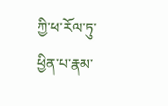ཀྱི་ཕ་རོལ་ཏུ་ཕྱིན་པ་རྣམ་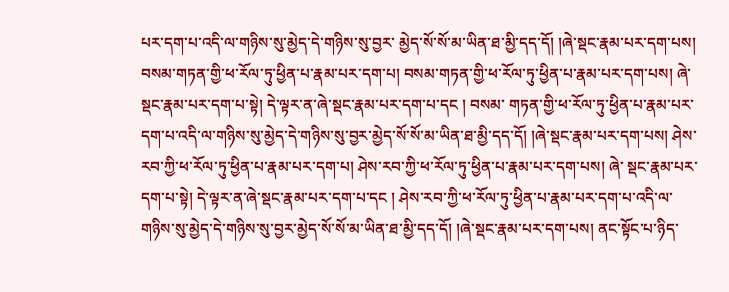པར་དག་པ་འདི་ལ་གཉིས་སུ་མྱེད་དེ་གཉིས་སུ་བྱར་ མྱེད་སོ་སོ་མ་ཡིན་ཐ་མྱི་དད་དོ། །ཞེ་སྡང་རྣམ་པར་དག་པས། བསམ་གཏན་གྱི་ཕ་རོལ་ཏུ་ཕྱིན་པ་རྣམ་པར་དག་པ། བསམ་གཏན་གྱི་ཕ་རོལ་ཏུ་ཕྱིན་པ་རྣམ་པར་དག་པས། ཞེ་སྡང་རྣམ་པར་དག་པ་སྟེ། དེ་ལྟར་ན་ཞེ་སྡང་རྣམ་པར་དག་པ་དང ། བསམ་ གཏན་གྱི་ཕ་རོལ་ཏུ་ཕྱིན་པ་རྣམ་པར་དག་པ་འདི་ལ་གཉིས་སུ་མྱེད་དེ་གཉིས་སུ་བྱར་མྱེད་སོ་སོ་མ་ཡིན་ཐ་མྱི་དད་དོ། །ཞེ་སྡང་རྣམ་པར་དག་པས། ཤེས་རབ་ཀྱི་ཕ་རོལ་ཏུ་ཕྱིན་པ་རྣམ་པར་དག་པ། ཤེས་རབ་ཀྱི་ཕ་རོལ་ཏུ་ཕྱིན་པ་རྣམ་པར་དག་པས། ཞེ་ སྡང་རྣམ་པར་དག་པ་སྟེ། དེ་ལྟར་ན་ཞེ་སྡང་རྣམ་པར་དག་པ་དང ། ཤེས་རབ་ཀྱི་ཕ་རོལ་ཏུ་ཕྱིན་པ་རྣམ་པར་དག་པ་འདི་ལ་གཉིས་སུ་མྱེད་དེ་གཉིས་སུ་བྱར་མྱེད་སོ་སོ་མ་ཡིན་ཐ་མྱི་དད་དོ། །ཞེ་སྡང་རྣམ་པར་དག་པས། ནང་སྟོང་པ་ཉིད་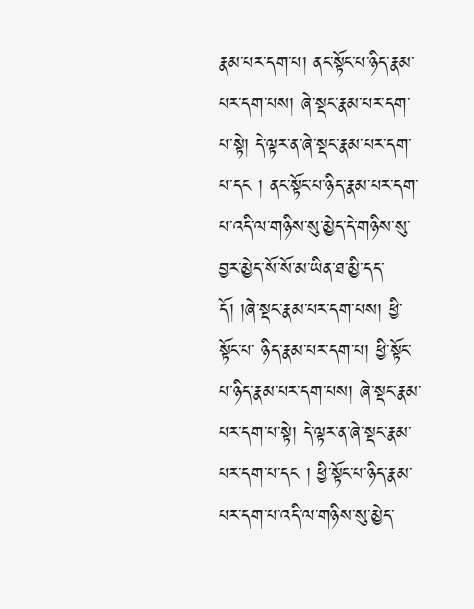རྣམ་པར་དག་པ། ནང་སྟོང་པ་ཉིད་རྣམ་པར་དག་པས། ཞེ་སྡང་རྣམ་པར་དག་པ་སྟེ། དེ་ལྟར་ན་ཞེ་སྡང་རྣམ་པར་དག་པ་དང ། ནང་སྟོང་པ་ཉིད་རྣམ་པར་དག་པ་འདི་ལ་གཉིས་སུ་མྱེད་དེ་གཉིས་སུ་བྱར་མྱེད་སོ་སོ་མ་ཡིན་ཐ་མྱི་དད་དོ། །ཞེ་སྡང་རྣམ་པར་དག་པས། ཕྱི་སྟོང་པ་ ཉིད་རྣམ་པར་དག་པ། ཕྱི་སྟོང་པ་ཉིད་རྣམ་པར་དག་པས། ཞེ་སྡང་རྣམ་པར་དག་པ་སྟེ། དེ་ལྟར་ན་ཞེ་སྡང་རྣམ་པར་དག་པ་དང ། ཕྱི་སྟོང་པ་ཉིད་རྣམ་པར་དག་པ་འདི་ལ་གཉིས་སུ་མྱེད་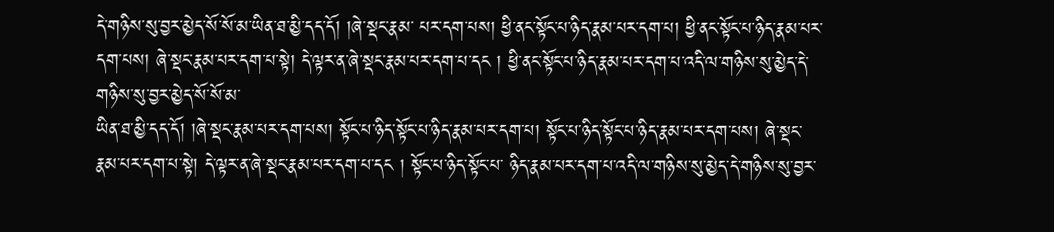དེ་གཉིས་སུ་བྱར་མྱེད་སོ་སོ་མ་ཡིན་ཐ་མྱི་དད་དོ། །ཞེ་སྡང་རྣམ་ པར་དག་པས། ཕྱི་ནང་སྟོང་པ་ཉིད་རྣམ་པར་དག་པ། ཕྱི་ནང་སྟོང་པ་ཉིད་རྣམ་པར་དག་པས། ཞེ་སྡང་རྣམ་པར་དག་པ་སྟེ། དེ་ལྟར་ན་ཞེ་སྡང་རྣམ་པར་དག་པ་དང ། ཕྱི་ནང་སྟོང་པ་ཉིད་རྣམ་པར་དག་པ་འདི་ལ་གཉིས་སུ་མྱེད་དེ་གཉིས་སུ་བྱར་མྱེད་སོ་སོ་མ་
ཡིན་ཐ་མྱི་དད་དོ། །ཞེ་སྡང་རྣམ་པར་དག་པས། སྟོང་པ་ཉིད་སྟོང་པ་ཉིད་རྣམ་པར་དག་པ། སྟོང་པ་ཉིད་སྟོང་པ་ཉིད་རྣམ་པར་དག་པས། ཞེ་སྡང་རྣམ་པར་དག་པ་སྟེ། དེ་ལྟར་ན་ཞེ་སྡང་རྣམ་པར་དག་པ་དང ། སྟོང་པ་ཉིད་སྟོང་པ་ ཉིད་རྣམ་པར་དག་པ་འདི་ལ་གཉིས་སུ་མྱེད་དེ་གཉིས་སུ་བྱར་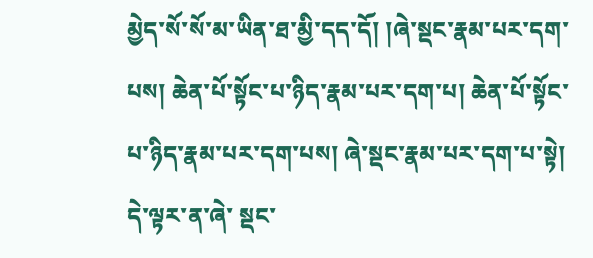མྱེད་སོ་སོ་མ་ཡིན་ཐ་མྱི་དད་དོ། །ཞེ་སྡང་རྣམ་པར་དག་པས། ཆེན་པོ་སྟོང་པ་ཉིད་རྣམ་པར་དག་པ། ཆེན་པོ་སྟོང་པ་ཉིད་རྣམ་པར་དག་པས། ཞེ་སྡང་རྣམ་པར་དག་པ་སྟེ། དེ་ལྟར་ན་ཞེ་ སྡང་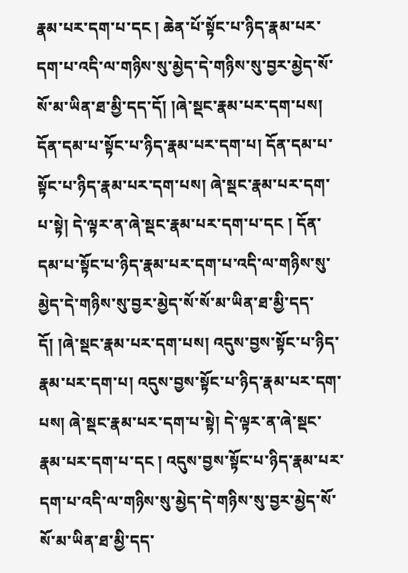རྣམ་པར་དག་པ་དང ། ཆེན་པོ་སྟོང་པ་ཉིད་རྣམ་པར་དག་པ་འདི་ལ་གཉིས་སུ་མྱེད་དེ་གཉིས་སུ་བྱར་མྱེད་སོ་སོ་མ་ཡིན་ཐ་མྱི་དད་དོ། །ཞེ་སྡང་རྣམ་པར་དག་པས། དོན་དམ་པ་སྟོང་པ་ཉིད་རྣམ་པར་དག་པ། དོན་དམ་པ་སྟོང་པ་ཉིད་རྣམ་པར་དག་པས། ཞེ་སྡང་རྣམ་པར་དག་པ་སྟེ། དེ་ལྟར་ན་ཞེ་སྡང་རྣམ་པར་དག་པ་དང ། དོན་དམ་པ་སྟོང་པ་ཉིད་རྣམ་པར་དག་པ་འདི་ལ་གཉིས་སུ་མྱེད་དེ་གཉིས་སུ་བྱར་མྱེད་སོ་སོ་མ་ཡིན་ཐ་མྱི་དད་དོ། །ཞེ་སྡང་རྣམ་པར་དག་པས། འདུས་བྱས་སྟོང་པ་ཉིད་རྣམ་པར་དག་པ། འདུས་བྱས་སྟོང་པ་ཉིད་རྣམ་པར་དག་པས། ཞེ་སྡང་རྣམ་པར་དག་པ་སྟེ། དེ་ལྟར་ན་ཞེ་སྡང་རྣམ་པར་དག་པ་དང ། འདུས་བྱས་སྟོང་པ་ཉིད་རྣམ་པར་དག་པ་འདི་ལ་གཉིས་སུ་མྱེད་དེ་གཉིས་སུ་བྱར་མྱེད་སོ་སོ་མ་ཡིན་ཐ་མྱི་དད་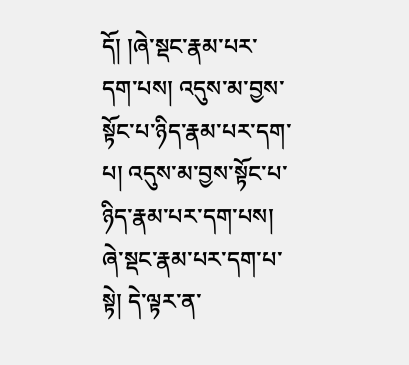དོ། །ཞེ་སྡང་རྣམ་པར་ དག་པས། འདུས་མ་བྱས་སྟོང་པ་ཉིད་རྣམ་པར་དག་པ། འདུས་མ་བྱས་སྟོང་པ་ཉིད་རྣམ་པར་དག་པས། ཞེ་སྡང་རྣམ་པར་དག་པ་སྟེ། དེ་ལྟར་ན་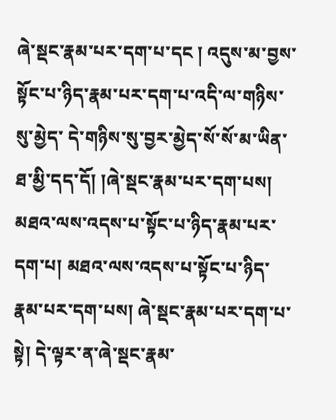ཞེ་སྡང་རྣམ་པར་དག་པ་དང ། འདུས་མ་བྱས་སྟོང་པ་ཉིད་རྣམ་པར་དག་པ་འདི་ལ་གཉིས་སུ་མྱེད་ དེ་གཉིས་སུ་བྱར་མྱེད་སོ་སོ་མ་ཡིན་ཐ་མྱི་དད་དོ། །ཞེ་སྡང་རྣམ་པར་དག་པས། མཐའ་ལས་འདས་པ་སྟོང་པ་ཉིད་རྣམ་པར་དག་པ། མཐའ་ལས་འདས་པ་སྟོང་པ་ཉིད་རྣམ་པར་དག་པས། ཞེ་སྡང་རྣམ་པར་དག་པ་སྟེ། དེ་ལྟར་ན་ཞེ་སྡང་རྣམ་